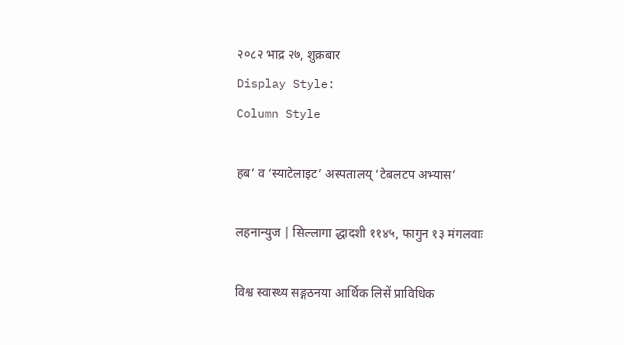२०८२ भाद्र २७, शुक्रबार
Display Style:
Column Style

हब’ व ‘स्याटेलाइट’ अस्पतालय् ‘टेबलटप अभ्यास’

लहनान्युज | सिल्लागा द्धादशी ११४५, फागुन १३ मंगलवाः

विश्व स्वास्थ्य सङ्गठनया आर्थिक लिसें प्राविधिक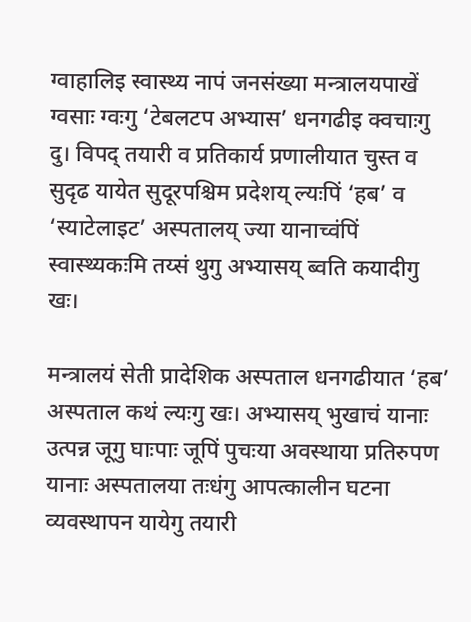ग्वाहालिइ स्वास्थ्य नापं जनसंख्या मन्त्रालयपाखें ग्वसाः ग्वःगु ‘टेबलटप अभ्यास’ धनगढीइ क्वचाःगु दु। विपद् तयारी व प्रतिकार्य प्रणालीयात चुस्त व सुदृढ यायेत सुदूरपश्चिम प्रदेशय् ल्यःपिं ‘हब’ व ‘स्याटेलाइट’ अस्पतालय् ज्या यानाच्वंपिं स्वास्थ्यकःमि तय्सं थुगु अभ्यासय् ब्वति कयादीगु खः।

मन्त्रालयं सेती प्रादेशिक अस्पताल धनगढीयात ‘हब’ अस्पताल कथं ल्यःगु खः। अभ्यासय् भुखाचं यानाः उत्पन्न जूगु घाःपाः जूपिं पुचःया अवस्थाया प्रतिरुपण यानाः अस्पतालया तःधंगु आपत्कालीन घटना व्यवस्थापन यायेगु तयारी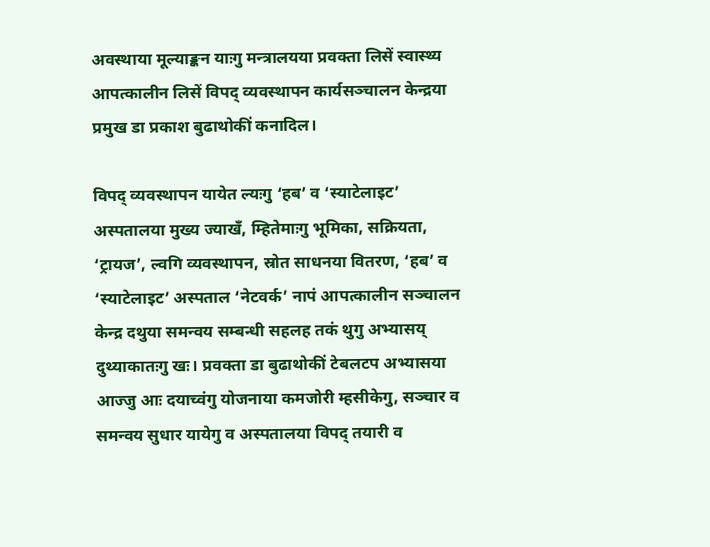अवस्थाया मूल्याङ्कन याःगु मन्त्रालयया प्रवक्ता लिसें स्वास्थ्य आपत्कालीन लिसें विपद् व्यवस्थापन कार्यसञ्चालन केन्द्रया प्रमुख डा प्रकाश बुढाथोकीं कनादिल।

विपद् व्यवस्थापन यायेत ल्यःगु ‘हब’ व ‘स्याटेलाइट’ अस्पतालया मुख्य ज्याखँ, म्हितेमाःगु भूमिका, सक्रियता, ‘ट्रायज’, ल्वगि व्यवस्थापन, स्रोत साधनया वितरण, ‘हब’ व ‘स्याटेलाइट’ अस्पताल ‘नेटवर्क’ नापं आपत्कालीन सञ्चालन केन्द्र दथुया समन्वय सम्बन्धी सहलह तकं थुगु अभ्यासय् दुथ्याकातःगु खः। प्रवक्ता डा बुढाथोकीं टेबलटप अभ्यासया आज्जु आः दयाच्वंगु योजनाया कमजोरी म्हसीकेगु, सञ्चार व समन्वय सुधार यायेगु व अस्पतालया विपद् तयारी व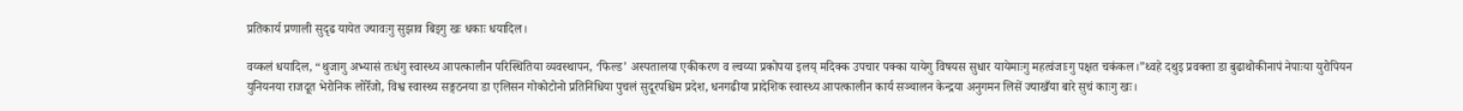प्रतिकार्य प्रणाली सुदृढ यायेत ज्यावःगु सुझाव बिइगु खः धकाः धयादिल।

वय्कलं धयादिल, “थुजागु अभ्यासं तःधंगु स्वास्थ्य आपत्कालीन परिस्थितिया व्यवस्थापन, ‘फिल्ड’ अस्पतालया एकीकरण व ल्वय्या प्रकोपया इलय् मदिक्क उपचार पक्का यायेगु विषयस सुधार यायेमाःगु महत्वंजाःगु पक्षत चकंकल।”थ्वहे दथुइ प्रवक्ता डा बुढाथोकीनापं नेपाःया युरोपियन युनियनया राजदूत भेरोनिक लोरेँजो, विश्व स्वास्थ्य सङ्गठनया डा एलिसन गोकोटोनो प्रतिनिधिया पुचलं सुदूरपश्चिम प्रदेश, धनगढीया प्रादेशिक स्वास्थ्य आपत्कालीन कार्य सञ्चालन केन्द्रया अनुगमन लिसें ज्याखँया बारे सुचं काःगु खः।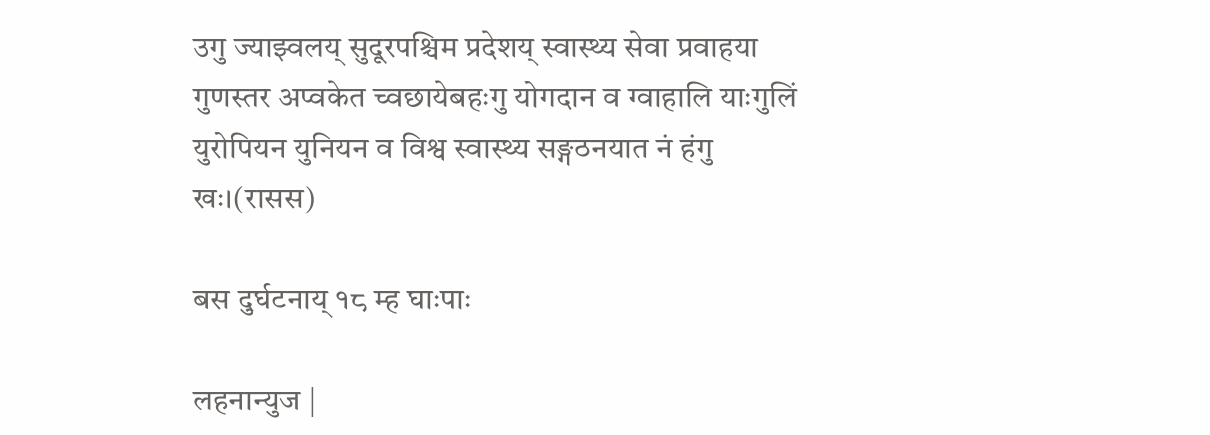उगु ज्याझ्वलय् सुदूरपश्चिम प्रदेशय् स्वास्थ्य सेवा प्रवाहया गुणस्तर अप्वकेत च्वछायेबहःगु योगदान व ग्वाहालि याःगुलिं युरोपियन युनियन व विश्व स्वास्थ्य सङ्गठनयात नं हंगु खः।(रासस)

बस दुर्घटनाय् १८ म्ह घाःपाः

लहनान्युज |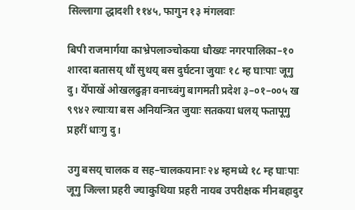सिल्लागा द्धादशी ११४५, फागुन १३ मंगलवाः

बिपी राजमार्गया काभ्रेपलाञ्चोकया धौख्यः नगरपालिका–१० शारदा बतासय् थौं सुथय् बस दुर्घटना जुयाः १८ म्ह घाःपाः जूगु दु। येँपाखें ओखलढुङ्गा वनाच्वंगु बागमती प्रदेश ३–०१–००५ ख ९९४२ ल्याःया बस अनियन्त्रित जुयाः सतकया धलय् फतापूगु प्रहरीं धाःगु दु।

उगु बसय् चालक व सह–चालकयानाः २४ म्हमध्ये १८ म्ह घाःपाः जूगु जिल्ला प्रहरी ज्याकुथिया प्रहरी नायब उपरीक्षक मीनबहादुर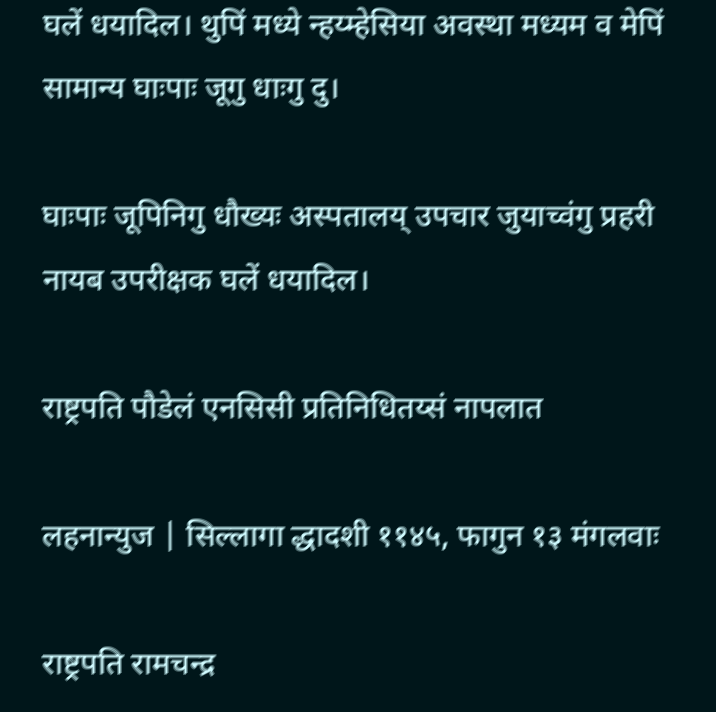घलें धयादिल। थुपिं मध्ये न्हय्म्हेसिया अवस्था मध्यम व मेपिं सामान्य घाःपाः जूगु धाःगु दु।

घाःपाः जूपिनिगु धौख्यः अस्पतालय् उपचार जुयाच्वंगु प्रहरी नायब उपरीक्षक घलें धयादिल।

राष्ट्रपति पौडेलं एनसिसी प्रतिनिधितय्सं नापलात

लहनान्युज | सिल्लागा द्धादशी ११४५, फागुन १३ मंगलवाः

राष्ट्रपति रामचन्द्र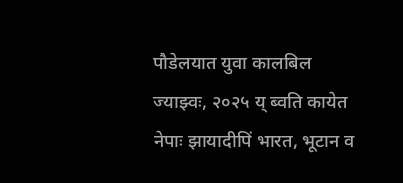पौडेलयात युवा कालबिल ज्याझ्वः, २०२५ य् ब्वति कायेत नेपाः झायादीपिं भारत, भूटान व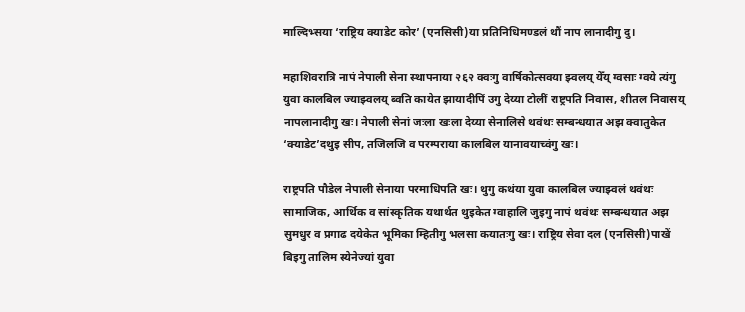माल्दिभ्सया ‘राष्ट्रिय क्याडेट कोर’ (एनसिसी)या प्रतिनिधिमण्डलं थौं नाप लानादीगु दु।

महाशिवरात्रि नापं नेपाली सेना स्थापनाया २६२ क्वःगु वार्षिकोत्सवया झ्वलय् येँय् ग्वसाः ग्वये त्यंगु युवा कालबिल ज्याझ्वलय् ब्वति कायेत झायादीपिं उगु देय्या टोलीं राष्ट्रपति निवास, शीतल निवासय् नापलानादीगु खः। नेपाली सेनां जःला खःला देय्या सेनालिसे थवंथः सम्बन्धयात अझ क्वातुकेत ‘क्याडेट’दथुइ सीप, तजिलजि व परम्पराया कालबिल यानावयाच्वंगु खः।

राष्ट्रपति पौडेल नेपाली सेनाया परमाधिपति खः। थुगु कथंया युवा कालबिल ज्याझ्वलं थवंथः सामाजिक, आर्थिक व सांस्कृतिक यथार्थत थुइकेत ग्वाहालि जुइगु नापं थवंथः सम्बन्धयात अझ सुमधुर व प्रगाढ दयेकेत भूमिका म्हितीगु भलसा कयातःगु खः। राष्ट्रिय सेवा दल (एनसिसी)पाखें बिइगु तालिम स्येनेज्यां युवा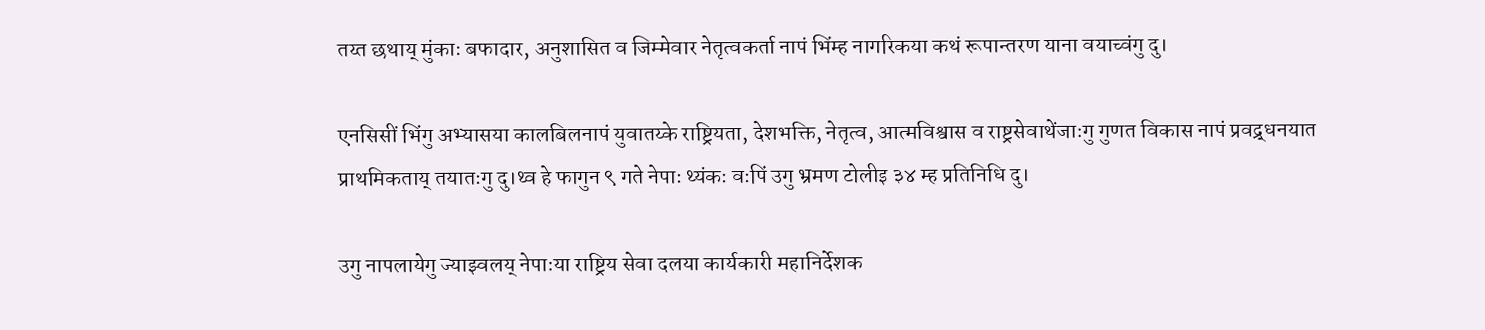तय्त छथाय् मुंकाः बफादार, अनुशासित व जिम्मेवार नेतृत्वकर्ता नापं भिंम्ह नागरिकया कथं रूपान्तरण याना वयाच्वंगु दु।

एनसिसीं भिंगु अभ्यासया कालबिलनापं युवातय्के राष्ट्रियता, देशभक्ति, नेतृत्व, आत्मविश्वास व राष्ट्रसेवाथेंजाःगु गुणत विकास नापं प्रवद्र्धनयात प्राथमिकताय् तयातःगु दु।थ्व हे फागुन ९ गते नेपाः थ्यंकः वःपिं उगु भ्रमण टोलीइ ३४ म्ह प्रतिनिधि दु।

उगु नापलायेगु ज्याझ्वलय् नेपाःया राष्ट्रिय सेवा दलया कार्यकारी महानिर्देशक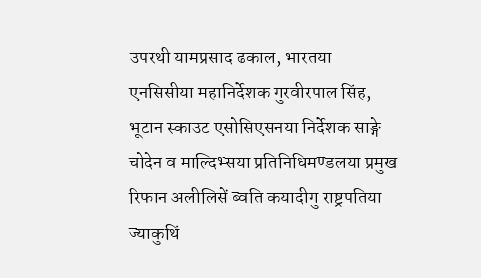उपरथी यामप्रसाद ढकाल, भारतया एनसिसीया महानिर्देशक गुरवीरपाल सिंह, भूटान स्काउट एसोसिएसनया निर्देशक साङ्गे चोदेन व माल्दिभ्सया प्रतिनिधिमण्डलया प्रमुख रिफान अलीलिसें ब्वति कयादीगु राष्ट्रपतिया ज्याकुथिं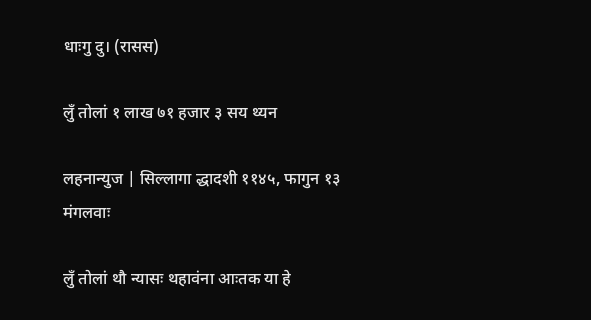धाःगु दु। (रासस)

लुँ तोलां १ लाख ७१ हजार ३ सय थ्यन

लहनान्युज | सिल्लागा द्धादशी ११४५, फागुन १३ मंगलवाः

लुँ तोलां थौ न्यासः थहावंना आःतक या हे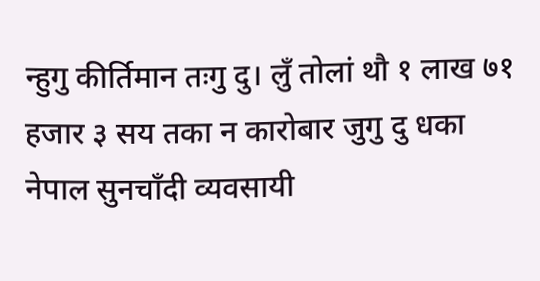न्हुगु कीर्तिमान तःगु दु। लुँ तोलां थौ १ लाख ७१ हजार ३ सय तका न कारोबार जुगु दु धका नेपाल सुनचाँदी व्यवसायी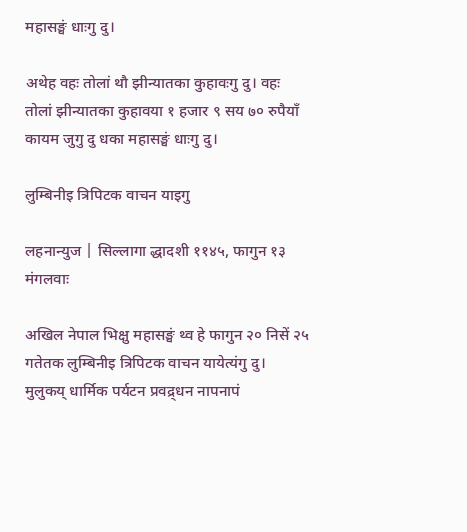महासङ्घं धाःगु दु।

अथेह वहः तोलां थौ झीन्यातका कुहावःगु दु। वहः तोलां झीन्यातका कुहावया १ हजार ९ सय ७० रुपैयाँ कायम जुगु दु धका महासङ्घं धाःगु दु।

लुम्बिनीइ त्रिपिटक वाचन याइगु

लहनान्युज | सिल्लागा द्धादशी ११४५, फागुन १३ मंगलवाः

अखिल नेपाल भिक्षु महासङ्घं थ्व हे फागुन २० निसें २५ गतेतक लुम्बिनीइ त्रिपिटक वाचन यायेत्यंगु दु। मुलुकय् धार्मिक पर्यटन प्रवद्र्धन नापनापं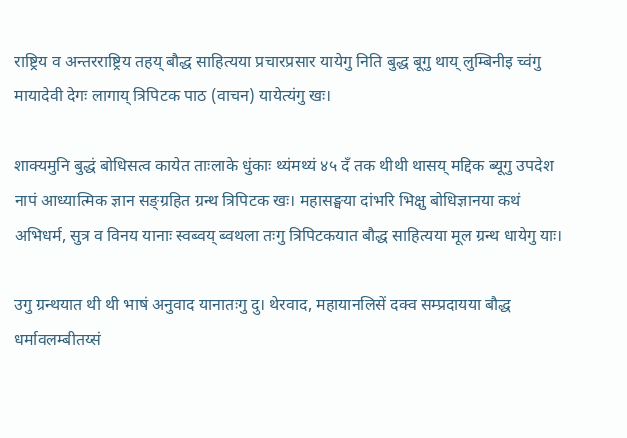राष्ट्रिय व अन्तरराष्ट्रिय तहय् बौद्ध साहित्यया प्रचारप्रसार यायेगु निति बुद्ध बूगु थाय् लुम्बिनीइ च्वंगु मायादेवी देगः लागाय् त्रिपिटक पाठ (वाचन) यायेत्यंगु खः।

शाक्यमुनि बुद्धं बोधिसत्व कायेत ताःलाके धुंकाः थ्यंमथ्यं ४५ दँ तक थीथी थासय् मद्दिक ब्यूगु उपदेश नापं आध्यात्मिक ज्ञान सङ्ग्रहित ग्रन्थ त्रिपिटक खः। महासङ्घया दांभरि भिक्षु बोधिज्ञानया कथं अभिधर्म, सुत्र व विनय यानाः स्वब्वय् ब्वथला तःगु त्रिपिटकयात बौद्ध साहित्यया मूल ग्रन्थ धायेगु याः।

उगु ग्रन्थयात थी थी भाषं अनुवाद यानातःगु दु। थेरवाद, महायानलिसें दक्व सम्प्रदायया बौद्ध धर्मावलम्बीतय्सं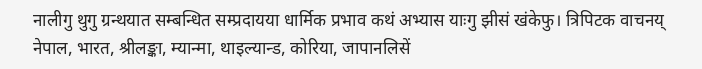नालीगु थुगु ग्रन्थयात सम्बन्धित सम्प्रदायया धार्मिक प्रभाव कथं अभ्यास याःगु झीसं खंकेफु। त्रिपिटक वाचनय् नेपाल, भारत, श्रीलङ्का, म्यान्मा, थाइल्यान्ड, कोरिया, जापानलिसें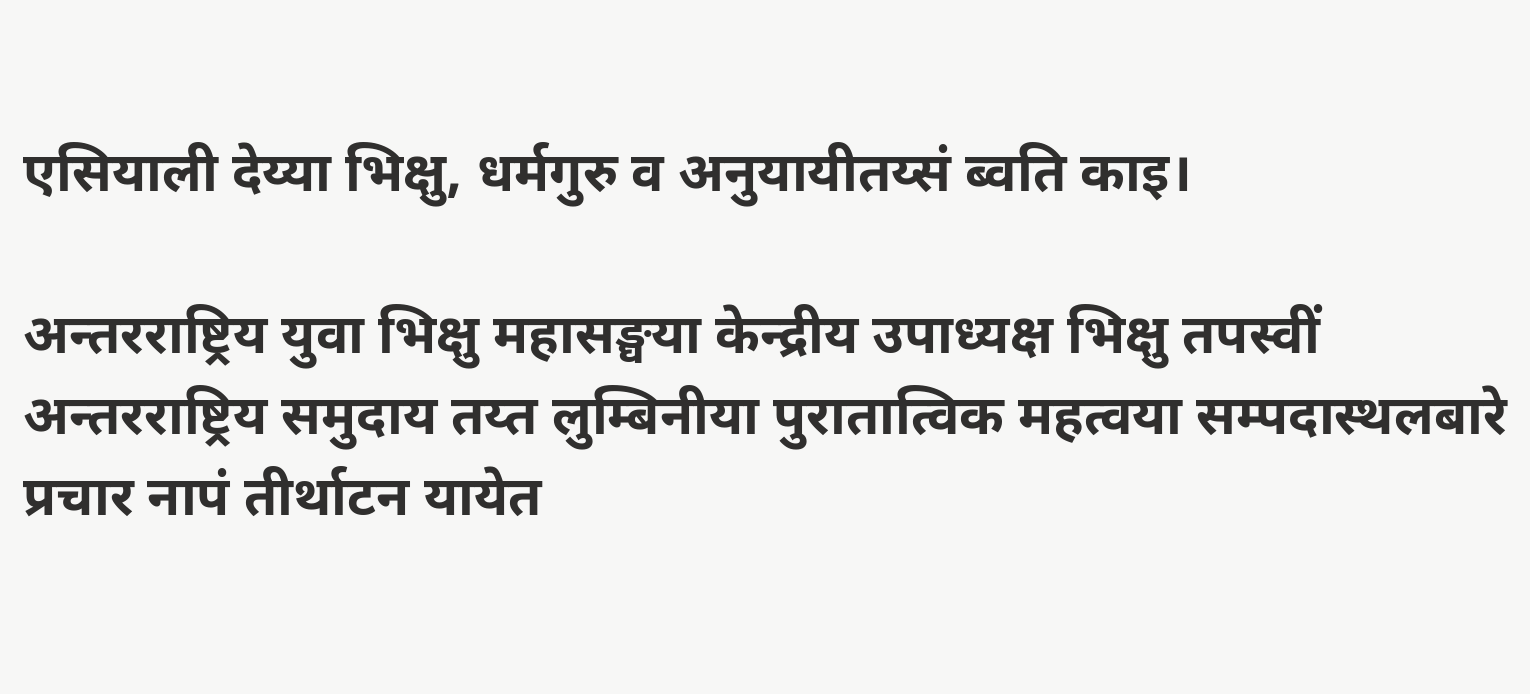एसियाली देय्या भिक्षु, धर्मगुरु व अनुयायीतय्सं ब्वति काइ।

अन्तरराष्ट्रिय युवा भिक्षु महासङ्घया केन्द्रीय उपाध्यक्ष भिक्षु तपस्वीं अन्तरराष्ट्रिय समुदाय तय्त लुम्बिनीया पुरातात्विक महत्वया सम्पदास्थलबारे प्रचार नापं तीर्थाटन यायेत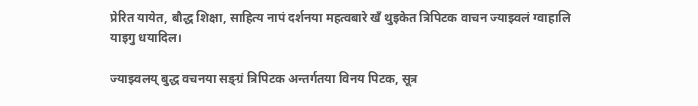प्रेरित यायेत, बौद्ध शिक्षा, साहित्य नापं दर्शनया महत्वबारे खँ थुइकेत त्रिपिटक वाचन ज्याझ्वलं ग्वाहालि याइगु धयादिल।

ज्याझ्वलय् बुद्ध वचनया सङ्ग्रं त्रिपिटक अन्तर्गतया विनय पिटक, सूत्र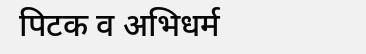पिटक व अभिधर्म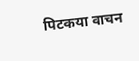पिटकया वाचन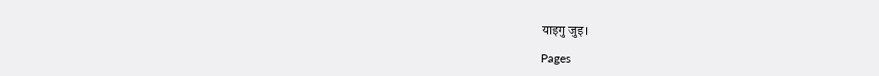याइगु जुइ।

Pages